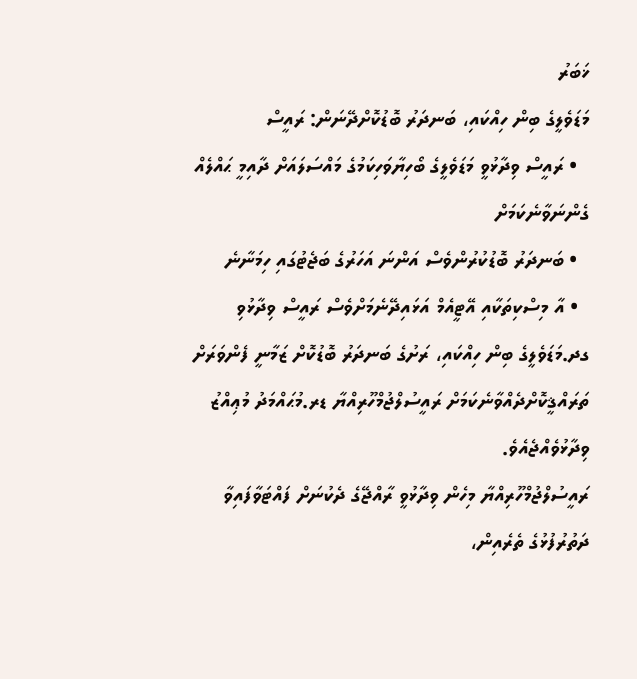ޚަބަރު
މަޑަވެލީގެ ބިން ހިއްކައި، ބަނދަރު ބޮޑުކޮށްދޭނަން: ރައީސް
  • ރައީސް ވިދާޅުވީ މަޑަވެލީގެ ބޯހިޔާވަހިކަމުގެ މައްސަލައަށް ދާއިމީ ޙައްލެއް ގެންނަވާނެކަމަށް
  • ބަނދަރު ބޮޑުކުރުންވެސް އަންނަ އަހަރުގެ ބަޖެޓުގައި ހިމަނާނެ
  • އާ މިސްކިތަކާއި އޭޓީއެމް އަޅައިދޭނެމަށްވެސް ރައީސް ވިދާޅުވި
ގދ.މަޑަވެލީގެ ބިން ހިއްކައި، ރަށުގެ ބަނދަރު ބޮޑުކޮށް ޒަމާނީ ފެންވަރަށް ތަރައްޤީކޮށްދެއްވާނެކަމަށް ރައީސުލްޖުމްހޫރިއްޔާ ޑރ.މުޙައްމަދު މުޢިއްޒު ވިދާޅުވެއްޖެއެވެ.
ރައީސުލްޖުމްހޫރިއްޔާ މިހެން ވިދާޅުވީ ރާއްޖޭގެ ދެކުނަށް ފައްޓަވާފައިވާ ދަތުރުފުޅުގެ ތެރެއިން،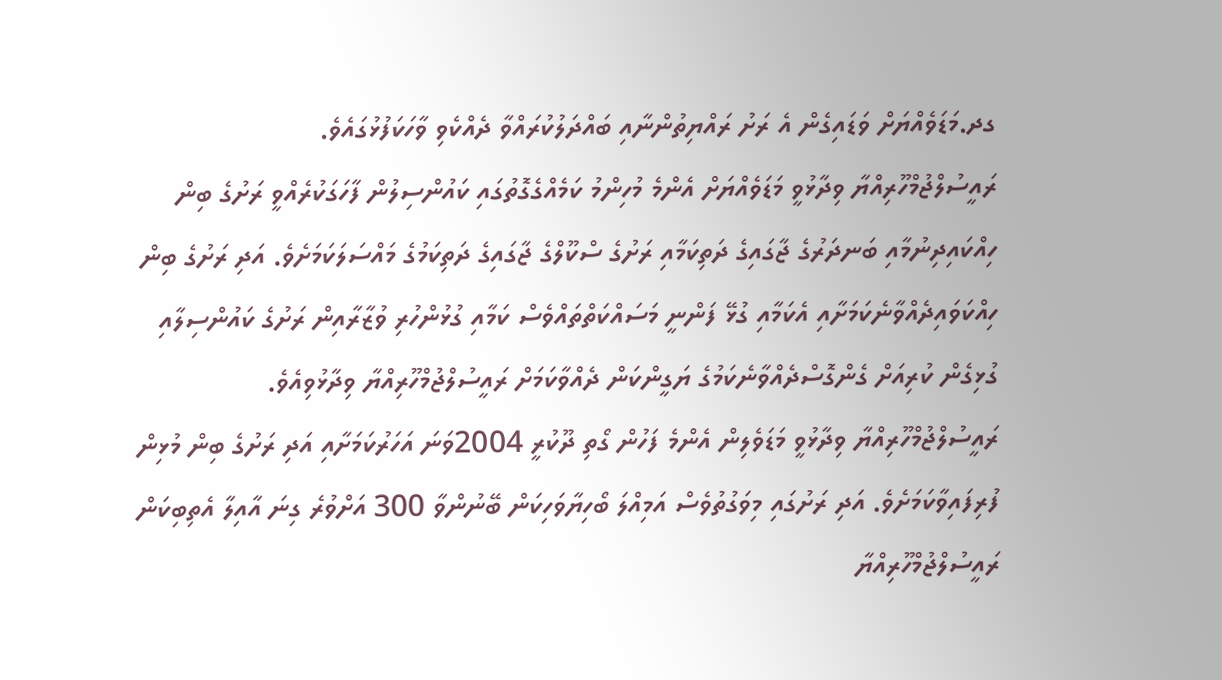ގދ.މަޑަވެއްޔަށް ވަޑައިގެން އެ ރަށު ރައްޔިތުންނާއި ބައްދަލުކުރައްވާ ދެއްކެވި ވާހަކަފުޅުގައެވެ.
ރައީސުލްޖުމްހޫރިއްޔާ ވިދާޅުވީ މަޑަވެއްޔަށް އެންމެ މުހިންމު ކަމެއްގެގޮތުގައި ކައުންސިލުން ފާހަގަކުރެއްވީ ރަށުގެ ބިން ހިއްކައިދިނުމާއި ބަނދަރުގެ ޖާގައިގެ ދަތިކަމާއި ރަށުގެ ސްކޫލްގެ ޖާގައިގެ ދަތިކަމުގެ މައްސަލަކަމަށެވެ. އަދި ރަށުގެ ބިން ހިއްކަވައިދެއްވާނެކަމަށާއި އެކަމާއި ގުޅޭ ފަންނީ މަސައްކަތްތައްވެސް ކަމާއި ގުޅުންހުރި ވުޒާރާއިން ރަށުގެ ކައުންސިލާއި ގުޅިގެން ކުރިއަށް ގެންގޮސްދެއްވާނެކަމުގެ ޔަގީންކަން ދެއްވާކަމަށް ރައީސުލްޖުމްހޫރިއްޔާ ވިދާޅުވިއެވެ.
ރައީސުލްޖުމްހޫރިއްޔާ ވިދާޅުވީ މަޑަވެލިން އެންމެ ފަހުން ގޯތި ދޫކުރީ 2004ވަނަ އަހަރުކަމަށާއި އަދި ރަށުގެ ބިން މުޅިން ފުރިފައިވާކަމަށެވެ. އަދި ރަށުގައި މިވަގުތުވެސް އަމިއްލަ ބޯހިޔާވަހިކަން ބޭނުންވާ 300 އަށްވުރެ ގިނަ އާއިލާ އެތިބިކަން ރައީސުލްޖުމްހޫރިއްޔާ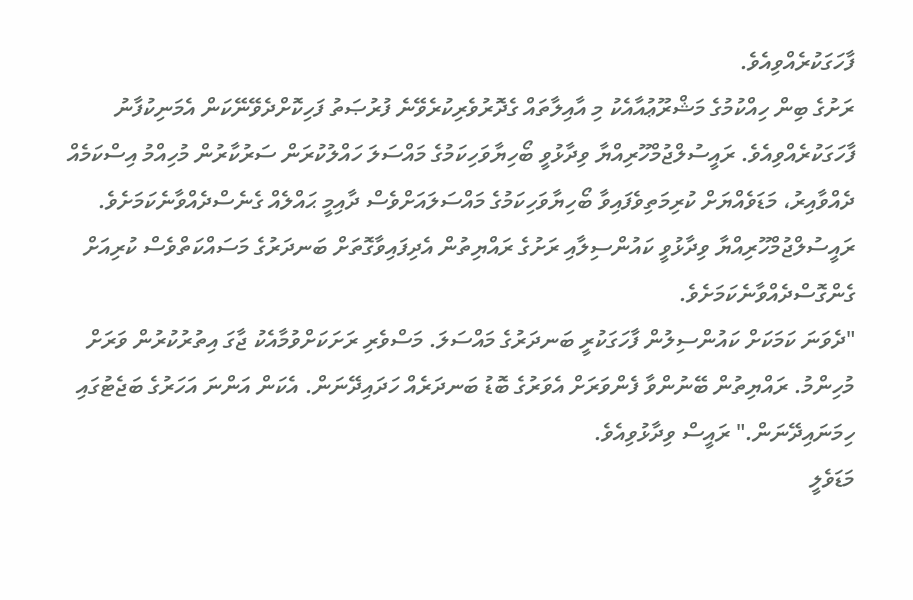ފާހަގަކުރެއްވިއެވެ.
ރަށުގެ ބިން ހިއްކުމުގެ މަޝްރޫޢުއާއެކު މި އާއިލާތައް ގެދޮރުވެރިކުރެވޭނެ ފުރުޞަތު ފަހިކޮށްދެވޭނޭކަން އެމަނިކުފާނު ފާހަގަކުރެއްވިއެވެ. ރައީސުލްޖުމްހޫރިއްޔާ ވިދާޅުވީ ބޯހިޔާވަހިކަމުގެ މައްސަލަ ހައްލުކުރަން ސަރުކާރުން މުހިއްމު އިސްކަމެއް ދެއްވާއިރު، މަޑަވެއްޔަށް ކުރިމަތިވެފައިވާ ބޯހިޔާވަހިކަމުގެ މައްސަލައަށްވެސް ދާއިމީ ޙައްލެއް ގެނެސްދެއްވާނެކަމަށެވެ.
ރައީސުލްޖުމްހޫރިއްޔާ ވިދާޅުވީ ކައުންސިލާއި ރަށުގެ ރައްޔިތުން އެދިފައިވާގޮތަށް ބަނދަރުގެ މަސައްކަތްވެސް ކުރިއަށް ގެންގޮސްދެއްވާނެކަމަށެވެ.
"ދެވަނަ ކަމަކަށް ކައުންސިލުން ފާހަގަކުރީ ބަނދަރުގެ މައްސަލަ. މަސްވެރި ރަށަކަށްވުމާއެކު ޖާގަ އިތުރުކުރުން ވަރަށް މުހިންމު. ރައްޔިތުން ބޭނުންވާ ފެންވަރަށް އެވަރުގެ ބޮޑު ބަނދަރެއް ހަދައިދޭނަން. އެކަން އަންނަ އަހަރުގެ ބަޖެޓުގައި ހިމަނައިދޭނަން." ރައީސް ވިދާޅުވިއެވެ.
މަޑަވެލީ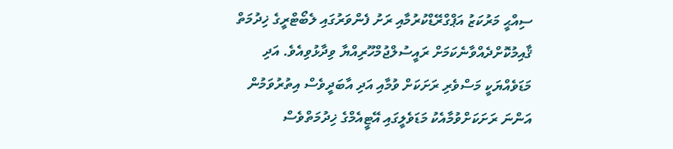ސިއްޙީ މަރުކަޒު އަޕްގްރޭޑްކުރުމާއި ރަށު ފެންވަރުގައި ލެބޯޓްރީގެ ޚިދުމަތް ޤާއިމުކޮށްދެއްވާނެކަމަށް ރައީސުލްޖުމްހޫރިއްޔާ ވިދާޅުވިއެވެ. އަދި މަޑަވެއްޔަކީ މަސްވެރި ރަށަކަށް ވުމާއި އަދި އާބަދީވެސް އިތުރުވަމުން އަންނަ ރަށަކަށްވުމާއެކު މަޑަވެލީގައި އޭޓީއެމްގެ ޚިދުމަތްވެސް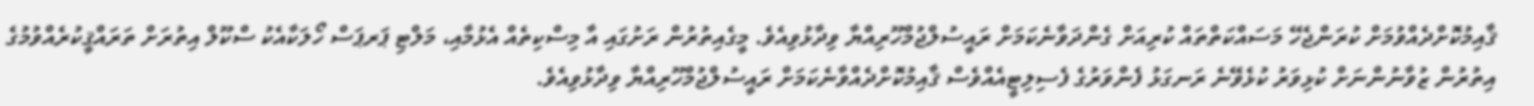ޤާއިމުކޮށްދެއްވުމަށް ކުރަންޖެހޭ މަސައްކަތްތައް ކުރިއަށް ގެންދަވާނެކަމަށް ރައީސުލްޖުމްހޫރިއްޔާ ވިދާޅުވިއެވެ. މީގެއިތުރުން ރަށުގައި އާ މިސްކިތެއް އެޅުމާއި، މަލްޓި ޕަރޕަސް ހޯލަކާއެކު ސްކޫލް އިތުރަށް ތަރައްޤީކުރެއްވުމުގެ އިތުރުން ޒުވާނުންނަށް ކުޅިވަރު ކުޅެވޭނެ ރަނގަޅު ފެންވަރުގެ ފެސިލިޓީއެއްވެސް ޤާއިމުކޮށްދެއްވާނެކަމަށް ރައީސުލްޖުމްހޫރިއްޔާ ވިދާޅުވިއެވެ.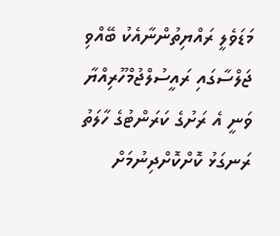މަޑަވެލީ ރައްޔިތުންނާއެކު ބޭއްވި ޖަލްސާގައި ރައީސުލްޖުމްހޫރިއްޔާ ވަނީ އެ ރަށުގެ ކަރަންޓުގެ ހާލަތު ރަނގަޅު ކޮށްކޮށްދިނުމަށް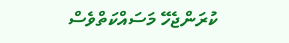ކުރަންޖެހޭ މަސައްކަތްވެސް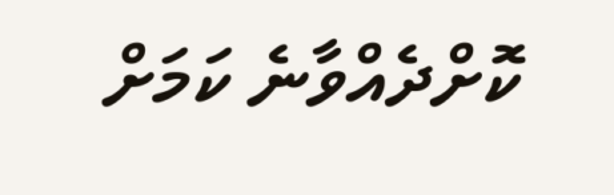ކޮށްދެއްވާނެ ކަމަށް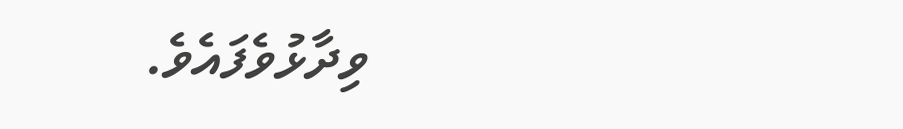ވިދާޅުވެފައެވެ.